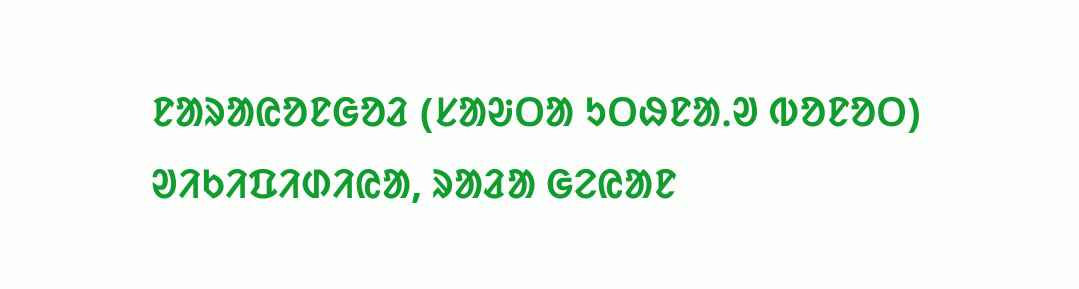ᱱᱟᱨᱟᱭᱚᱱᱜᱚᱲ (ᱥᱟᱶᱛᱟ ᱩᱛᱷᱱᱟᱹᱣ ᱵᱚᱱᱚᱛ)
ᱣᱤᱠᱤᱯᱤᱰᱤᱭᱟ, ᱨᱟᱲᱟ ᱜᱮᱭᱟᱱ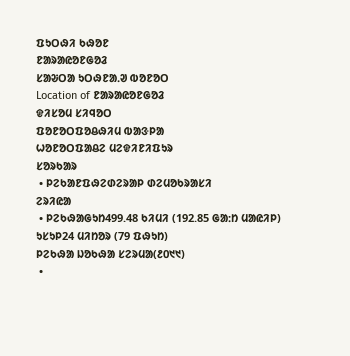ᱯᱩᱛᱷᱤ ᱠᱷᱚᱱ
ᱱᱟᱨᱟᱭᱚᱱᱜᱚᱲ
ᱥᱟᱶᱛᱟ ᱩᱛᱷᱱᱟᱹᱣ ᱵᱚᱱᱚᱛ
Location of ᱱᱟᱨᱟᱭᱚᱱᱜᱚᱲ
ᱫᱤᱥᱚᱢ ᱥᱤᱧᱚᱛ
ᱯᱚᱱᱚᱛᱯᱚᱪᱷᱤᱢ ᱵᱟᱝᱞᱟ
ᱦᱚᱱᱚᱛᱯᱟᱪᱮ ᱢᱮᱫᱤᱱᱤᱯᱩᱨ
ᱥᱚᱨᱠᱟᱨ
 • ᱞᱮᱠᱟᱱᱯᱷᱮᱰᱮᱨᱟᱞ ᱰᱮᱢᱚᱠᱨᱟᱥᱤ
ᱮᱨᱤᱭᱟ
 • ᱞᱮᱠᱷᱟᱜᱩᱴ499.48 ᱠᱤᱢᱤ (192.85 ᱜᱟᱺᱴ ᱢᱟᱭᱤᱞ)
ᱩᱥᱩᱞ24 ᱢᱤᱴᱚᱨ (79 ᱯᱷᱩᱴ)
ᱞᱮᱠᱷᱟ ᱡᱚᱠᱷᱟ ᱥᱮᱨᱢᱟ(᱒᱐᱑᱑)
 •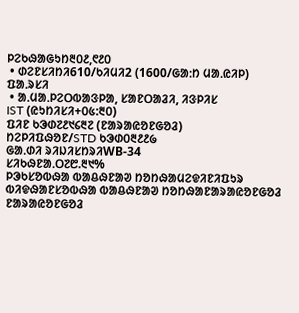ᱞᱮᱠᱷᱟᱜᱩᱴ᱓᱐᱒,᱖᱒᱐
 • ᱰᱮᱱᱥᱤᱴᱤ610/ᱠᱤᱢᱤ2 (1600/ᱜᱟᱺᱴ ᱢᱟᱹᱭᱤᱞ)
ᱯᱟᱹᱨᱥᱤ
 • ᱟᱹᱢᱟᱹᱞᱮᱛᱵᱟᱝᱞᱟ, ᱥᱟᱱᱛᱟᱲᱤ, ᱤᱝᱞᱤᱥ
IST (ᱭᱩᱴᱤᱥᱤ+᱐᱕:᱓᱐)
ᱯᱤᱱ ᱠᱳᱰ᱗᱒᱑᱔᱓᱗ (ᱱᱟᱨᱟᱭᱚᱱᱜᱚᱲ)
ᱴᱮᱞᱤᱯᱷᱚᱱ/STD ᱠᱳᱰ᱐᱓᱒᱒᱙
ᱜᱟᱹᱰᱤ ᱨᱤᱡᱤᱥᱴᱨᱤWB-34
ᱥᱤᱠᱷᱱᱟᱹᱛ᱗᱘.᱓᱑%
ᱞᱳᱠᱥᱚᱵᱷᱟ ᱵᱟᱪᱷᱱᱟᱣ ᱴᱚᱴᱷᱟᱢᱮᱫᱤᱱᱤᱯᱩᱨ
ᱵᱤᱫᱷᱟᱱᱥᱚᱵᱷᱟ ᱵᱟᱪᱷᱱᱟᱣ ᱴᱚᱴᱷᱟᱱᱟᱨᱟᱭᱚᱱᱜᱚᱲ
ᱱᱟᱨᱟᱭᱚᱱᱜᱚᱲ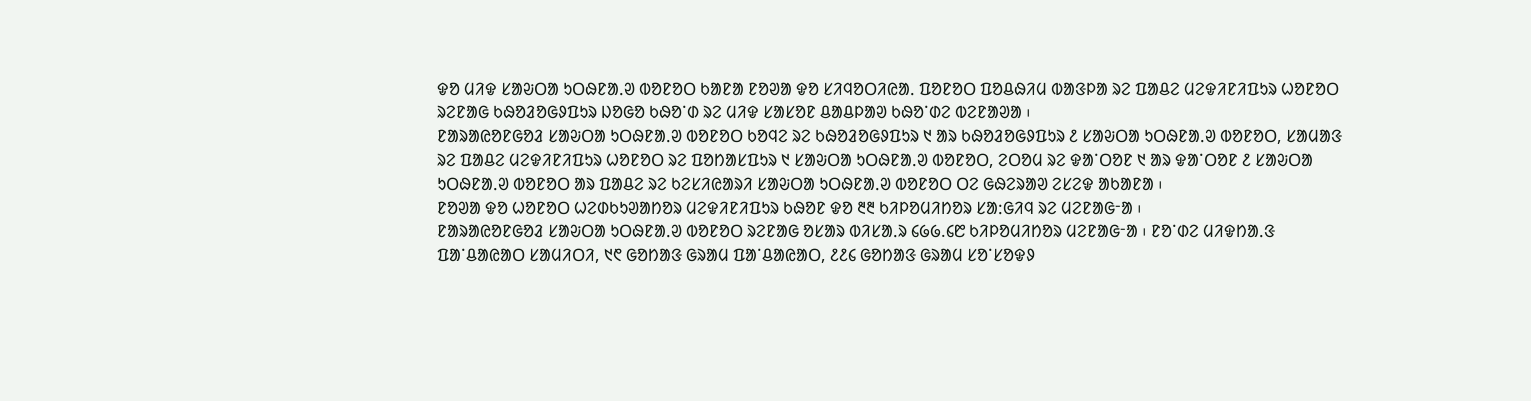ᱫᱚ ᱢᱤᱫ ᱥᱟᱶᱛᱟ ᱩᱛᱷᱱᱟᱹᱣ ᱵᱚᱱᱚᱛ ᱠᱟᱱᱟ ᱱᱚᱣᱟ ᱫᱚ ᱥᱤᱧᱚᱛᱤᱭᱟᱹ ᱯᱚᱱᱚᱛ ᱯᱚᱪᱷᱤᱢ ᱵᱟᱝᱞᱟ ᱨᱮ ᱯᱟᱪᱮ ᱢᱮᱫᱤᱱᱤᱯᱩᱨ ᱦᱚᱱᱚᱛ ᱨᱮᱱᱟᱜ ᱠᱷᱚᱲᱚᱜᱽᱯᱩᱨ ᱡᱚᱜᱚ ᱠᱷᱚᱸᱰ ᱨᱮ ᱢᱤᱫ ᱥᱟᱥᱚᱱ ᱪᱟᱪᱞᱟᱣ ᱠᱷᱚᱸᱰᱮ ᱵᱮᱱᱟᱣᱟ ᱾
ᱱᱟᱨᱟᱭᱚᱱᱜᱚᱲ ᱥᱟᱶᱛᱟ ᱩᱛᱷᱱᱟᱹᱣ ᱵᱚᱱᱚᱛ ᱠᱚᱧᱮ ᱨᱮ ᱠᱷᱚᱲᱚᱜᱽᱯᱩᱨ ᱑ ᱟᱨ ᱠᱷᱚᱲᱚᱜᱽᱯᱩᱨ ᱒ ᱥᱟᱶᱛᱟ ᱩᱛᱷᱱᱟᱹᱣ ᱵᱚᱱᱚᱛ, ᱥᱟᱢᱟᱝ ᱨᱮ ᱯᱟᱪᱮ ᱢᱮᱫᱤᱱᱤᱯᱩᱨ ᱦᱚᱱᱚᱛ ᱨᱮ ᱯᱚᱴᱟᱥᱯᱩᱨ ᱑ ᱥᱟᱶᱛᱟ ᱩᱛᱷᱱᱟᱹᱣ ᱵᱚᱱᱚᱛ, ᱮᱛᱚᱢ ᱨᱮ ᱫᱟᱸᱛᱚᱱ ᱑ ᱟᱨ ᱫᱟᱸᱛᱚᱱ ᱒ ᱥᱟᱶᱛᱟ ᱩᱛᱷᱱᱟᱹᱣ ᱵᱚᱱᱚᱛ ᱟᱨ ᱯᱟᱪᱮ ᱨᱮ ᱠᱮᱥᱤᱭᱟᱨᱤ ᱥᱟᱶᱛᱟ ᱩᱛᱷᱱᱟᱹᱣ ᱵᱚᱱᱚᱛ ᱛᱮ ᱜᱷᱮᱨᱟᱣ ᱮᱥᱮᱫ ᱟᱠᱟᱱᱟ ᱾
ᱱᱚᱣᱟ ᱫᱚ ᱦᱚᱱᱚᱛ ᱦᱮᱰᱠᱩᱣᱟᱴᱚᱨ ᱢᱮᱫᱤᱱᱤᱯᱩᱨ ᱠᱷᱚᱱ ᱫᱚ ᱓᱓ ᱠᱤᱞᱚᱢᱤᱴᱚᱨ ᱥᱟᱺᱜᱤᱧ ᱨᱮ ᱢᱮᱱᱟᱜᱼᱟ ᱾
ᱱᱟᱨᱟᱭᱚᱱᱜᱚᱲ ᱥᱟᱶᱛᱟ ᱩᱛᱷᱱᱟᱹᱣ ᱵᱚᱱᱚᱛ ᱨᱮᱱᱟᱜ ᱚᱥᱟᱨ ᱵᱤᱥᱟᱹᱨ ᱔᱙᱙.᱔᱘ ᱠᱤᱞᱚᱢᱤᱴᱚᱨ ᱢᱮᱱᱟᱜᱼᱟ ᱾ ᱱᱚᱸᱰᱮ ᱢᱤᱫᱴᱟᱹᱝ ᱯᱟᱸᱪᱟᱭᱟᱛ ᱥᱟᱢᱤᱛᱤ, ᱑᱖ ᱜᱚᱴᱟᱝ ᱜᱨᱟᱢ ᱯᱟᱸᱪᱟᱭᱟᱛ, ᱒᱒᱔ ᱜᱚᱴᱟᱝ ᱜᱨᱟᱢ ᱥᱚᱸᱥᱚᱫᱽ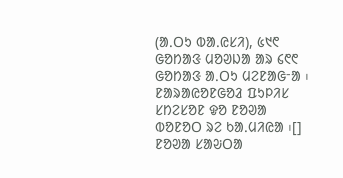(ᱟᱹᱛᱩ ᱵᱟᱹᱭᱥᱤ), ᱕᱑᱖ ᱜᱚᱴᱟᱝ ᱢᱚᱣᱡᱟ ᱟᱨ ᱔᱖᱖ ᱜᱚᱴᱟᱝ ᱟᱹᱛᱩ ᱢᱮᱱᱟᱜᱼᱟ ᱾ ᱱᱟᱨᱟᱭᱚᱱᱜᱚᱲ ᱯᱩᱞᱤᱥ ᱥᱴᱮᱥᱚᱱ ᱫᱚ ᱱᱚᱣᱟ ᱵᱚᱱᱚᱛ ᱨᱮ ᱠᱟᱹᱢᱤᱭᱟ ᱾[] ᱱᱚᱣᱟ ᱥᱟᱶᱛᱟ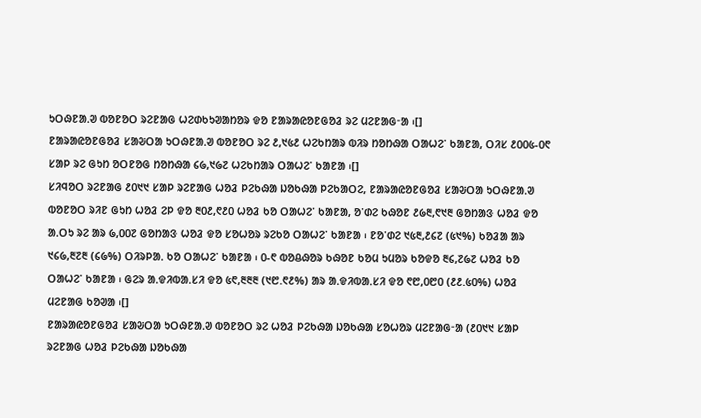ᱩᱛᱷᱱᱟᱹᱣ ᱵᱚᱱᱚᱛ ᱨᱮᱱᱟᱜ ᱦᱮᱰᱠᱩᱣᱟᱴᱚᱨ ᱫᱚ ᱱᱟᱨᱟᱭᱚᱱᱜᱚᱲ ᱨᱮ ᱢᱮᱱᱟᱜᱼᱟ ᱾[]
ᱱᱟᱨᱟᱭᱚᱱᱜᱚᱲ ᱥᱟᱶᱛᱟ ᱩᱛᱷᱱᱟᱹᱣ ᱵᱚᱱᱚᱛ ᱨᱮ ᱒,᱑᱕᱒ ᱦᱮᱠᱴᱟᱨ ᱵᱤᱨ ᱴᱚᱴᱷᱟ ᱛᱟᱦᱮᱸ ᱠᱟᱱᱟ, ᱛᱤᱥ ᱒᱐᱐᱕-᱐᱖ ᱥᱟᱞ ᱨᱮ ᱜᱩᱴ ᱚᱛᱱᱚᱜ ᱴᱚᱴᱷᱟ ᱔᱙,᱑᱙᱗ ᱦᱮᱠᱴᱟᱨ ᱛᱟᱦᱮᱸ ᱠᱟᱱᱟ ᱾[]
ᱥᱤᱧᱚᱛ ᱨᱮᱱᱟᱜ ᱒᱐᱑᱑ ᱥᱟᱞ ᱨᱮᱱᱟᱜ ᱦᱚᱲ ᱞᱮᱠᱷᱟ ᱡᱚᱠᱷᱟ ᱞᱮᱠᱟᱛᱮ, ᱱᱟᱨᱟᱭᱚᱱᱜᱚᱲ ᱥᱟᱶᱛᱟ ᱩᱛᱷᱱᱟᱹᱣ ᱵᱚᱱᱚᱛ ᱨᱤᱱ ᱜᱩᱴ ᱦᱚᱲ ᱮᱞ ᱫᱚ ᱓᱐᱒,᱖᱒᱐ ᱦᱚᱲ ᱠᱚ ᱛᱟᱦᱮᱸ ᱠᱟᱱᱟ, ᱚᱸᱰᱮ ᱠᱷᱚᱱ ᱒᱙᱓,᱖᱑᱓ ᱜᱚᱴᱟᱝ ᱦᱚᱲ ᱫᱚ ᱟᱹᱛᱩ ᱨᱮ ᱟᱨ ᱙,᱐᱐᱗ ᱜᱚᱴᱟᱝ ᱦᱚᱲ ᱫᱚ ᱥᱚᱦᱚᱨ ᱨᱮᱠᱚ ᱛᱟᱦᱮᱸ ᱠᱟᱱᱟ ᱾ ᱱᱚᱸᱰᱮ ᱑᱕᱓,᱒᱔᱗ (᱕᱑%) ᱠᱚᱲᱟ ᱟᱨ ᱑᱔᱙,᱓᱗᱓ (᱔᱙%) ᱛᱤᱨᱞᱟᱹ ᱠᱚ ᱛᱟᱦᱮᱸ ᱠᱟᱱᱟ ᱾ ᱐-᱖ ᱵᱚᱪᱷᱚᱨ ᱠᱷᱚᱱ ᱠᱚᱢ ᱩᱢᱚᱨ ᱠᱚᱫᱚ ᱓᱔,᱗᱙᱗ ᱦᱚᱲ ᱠᱚ ᱛᱟᱦᱮᱸ ᱠᱟᱱᱟ ᱾ ᱜᱮᱨ ᱟᱹᱫᱤᱵᱟᱹᱥᱤ ᱫᱚ ᱕᱖,᱓᱓᱓ (᱑᱘.᱖᱒%) ᱟᱨ ᱟᱹᱫᱤᱵᱟᱹᱥᱤ ᱫᱚ ᱖᱘,᱐᱘᱐ (᱒᱒.᱕᱐%) ᱦᱚᱲ ᱢᱮᱱᱟᱜ ᱠᱚᱣᱟ ᱾[]
ᱱᱟᱨᱟᱭᱚᱱᱜᱚᱲ ᱥᱟᱶᱛᱟ ᱩᱛᱷᱱᱟᱹᱣ ᱵᱚᱱᱚᱛ ᱨᱮ ᱦᱚᱲ ᱞᱮᱠᱷᱟ ᱡᱚᱠᱷᱟ ᱥᱚᱦᱚᱨ ᱢᱮᱱᱟᱜᱼᱟ (᱒᱐᱑᱑ ᱥᱟᱞ ᱨᱮᱱᱟᱜ ᱦᱚᱲ ᱞᱮᱠᱷᱟ ᱡᱚᱠᱷᱟ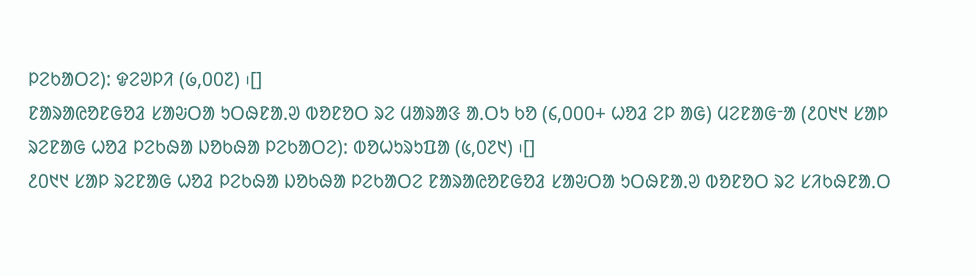ᱞᱮᱠᱟᱛᱮ): ᱫᱮᱣᱞᱤ (᱙,᱐᱐᱗) ᱾[]
ᱱᱟᱨᱟᱭᱚᱱᱜᱚᱲ ᱥᱟᱶᱛᱟ ᱩᱛᱷᱱᱟᱹᱣ ᱵᱚᱱᱚᱛ ᱨᱮ ᱢᱟᱨᱟᱝ ᱟᱹᱛᱩ ᱠᱚ (᱔,᱐᱐᱐+ ᱦᱚᱲ ᱮᱞ ᱟᱜ) ᱢᱮᱱᱟᱜᱼᱟ (᱒᱐᱑᱑ ᱥᱟᱞ ᱨᱮᱱᱟᱜ ᱦᱚᱲ ᱞᱮᱠᱷᱟ ᱡᱚᱠᱷᱟ ᱞᱮᱠᱟᱛᱮ): ᱵᱚᱦᱩᱨᱩᱯᱟ (᱕,᱐᱗᱑) ᱾[]
᱒᱐᱑᱑ ᱥᱟᱞ ᱨᱮᱱᱟᱜ ᱦᱚᱲ ᱞᱮᱠᱷᱟ ᱡᱚᱠᱷᱟ ᱞᱮᱠᱟᱛᱮ ᱱᱟᱨᱟᱭᱚᱱᱜᱚᱲ ᱥᱟᱶᱛᱟ ᱩᱛᱷᱱᱟᱹᱣ ᱵᱚᱱᱚᱛ ᱨᱮ ᱥᱤᱠᱷᱱᱟᱹᱛ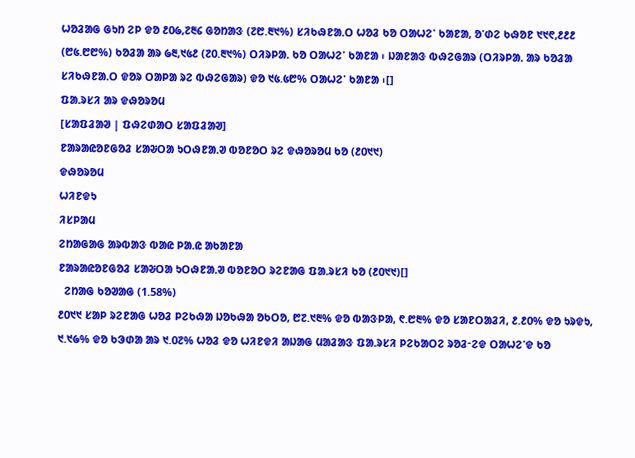ᱦᱚᱲᱟᱜ ᱜᱩᱴ ᱮᱞ ᱫᱚ ᱒᱐᱙,᱗᱓᱔ ᱜᱚᱴᱟᱝ (᱗᱘.᱓᱑%) ᱥᱤᱠᱷᱱᱟᱹᱛ ᱦᱚᱲ ᱠᱚ ᱛᱟᱦᱮᱸ ᱠᱟᱱᱟ, ᱚᱸᱰᱮ ᱠᱷᱚᱱ ᱑᱑᱖,᱒᱒᱒ (᱘᱕.᱘᱘%) ᱠᱚᱲᱟ ᱟᱨ ᱙᱓,᱑᱕᱒ (᱗᱐.᱓᱑%) ᱛᱤᱨᱞᱟᱹ ᱠᱚ ᱛᱟᱦᱮᱸ ᱠᱟᱱᱟ ᱾ ᱡᱟᱱᱟᱝ ᱵᱷᱮᱜᱟᱨ (ᱛᱤᱨᱞᱟᱹ ᱟᱨ ᱠᱚᱲᱟ ᱥᱤᱠᱷᱱᱟᱹᱛ ᱫᱚᱨ ᱛᱟᱞᱟ ᱨᱮ ᱵᱷᱮᱜᱟᱨ) ᱫᱚ ᱑᱕.᱕᱘% ᱛᱟᱦᱮᱸ ᱠᱟᱱᱟ ᱾[]
ᱯᱟᱹᱨᱥᱤ ᱟᱨ ᱫᱷᱚᱨᱚᱢ
[ᱥᱟᱯᱲᱟᱣ | ᱯᱷᱮᱰᱟᱛ ᱥᱟᱯᱲᱟᱣ]
ᱱᱟᱨᱟᱭᱚᱱᱜᱚᱲ ᱥᱟᱶᱛᱟ ᱩᱛᱷᱱᱟᱹᱣ ᱵᱚᱱᱚᱛ ᱨᱮ ᱫᱷᱚᱨᱚᱢ ᱠᱚ (᱒᱐᱑᱑)
ᱫᱷᱚᱨᱚᱢ
ᱦᱤᱱᱫᱩ
ᱤᱥᱞᱟᱢ
ᱮᱴᱟᱜᱟᱜ ᱟᱨᱵᱟᱝ ᱵᱟᱭ ᱞᱟᱹᱭ ᱟᱠᱟᱱᱟ
ᱱᱟᱨᱟᱭᱚᱱᱜᱚᱲ ᱥᱟᱶᱛᱟ ᱩᱛᱷᱱᱟᱹᱣ ᱵᱚᱱᱚᱛ ᱨᱮᱱᱟᱜ ᱯᱟᱹᱨᱥᱤ ᱠᱚ (᱒᱐᱑᱑)[]
  ᱮᱴᱟᱜ ᱠᱚᱣᱟᱜ (1.58%)
᱒᱐᱑᱑ ᱥᱟᱞ ᱨᱮᱱᱟᱜ ᱦᱚᱲ ᱞᱮᱠᱷᱟ ᱡᱚᱠᱷᱟ ᱚᱠᱛᱚ, ᱘᱗.᱑᱓% ᱫᱚ ᱵᱟᱝᱞᱟ, ᱖.᱘᱓% ᱫᱚ ᱥᱟᱱᱛᱟᱲᱤ, ᱒.᱒᱐% ᱫᱚ ᱩᱨᱫᱩ, ᱑.᱑᱙% ᱫᱚ ᱠᱳᱰᱟ ᱟᱨ ᱑.᱐᱗% ᱦᱚᱲ ᱫᱚ ᱦᱤᱱᱫᱤ ᱟᱡᱟᱜ ᱢᱟᱲᱟᱝ ᱯᱟᱹᱨᱥᱤ ᱞᱮᱠᱟᱛᱮ ᱨᱚᱲᱼᱮᱫ ᱛᱟᱦᱮᱸᱫ ᱠᱚ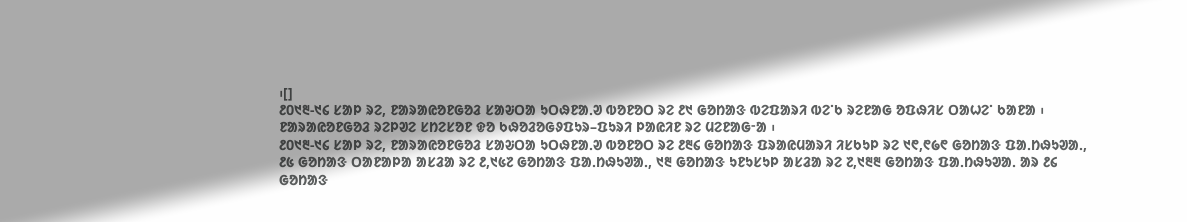᱾[]
᱒᱐᱑᱓-᱑᱔ ᱥᱟᱞ ᱨᱮ, ᱱᱟᱨᱟᱭᱚᱱᱜᱚᱲ ᱥᱟᱶᱛᱟ ᱩᱛᱷᱱᱟᱹᱣ ᱵᱚᱱᱚᱛ ᱨᱮ ᱒᱑ ᱜᱚᱴᱟᱝ ᱵᱮᱯᱟᱨᱤ ᱵᱮᱸᱠ ᱨᱮᱱᱟᱜ ᱚᱯᱷᱤᱥ ᱛᱟᱦᱮᱸ ᱠᱟᱱᱟ ᱾
ᱱᱟᱨᱟᱭᱚᱱᱜᱚᱲ ᱨᱮᱞᱣᱮ ᱥᱴᱮᱥᱚᱱ ᱫᱚ ᱠᱷᱚᱲᱚᱜᱽᱯᱩᱨ–ᱯᱩᱨᱤ ᱞᱟᱭᱤᱱ ᱨᱮ ᱢᱮᱱᱟᱜᱼᱟ ᱾
᱒᱐᱑᱓-᱑᱔ ᱥᱟᱞ ᱨᱮ, ᱱᱟᱨᱟᱭᱚᱱᱜᱚᱲ ᱥᱟᱶᱛᱟ ᱩᱛᱷᱱᱟᱹᱣ ᱵᱚᱱᱚᱛ ᱨᱮ ᱒᱓᱔ ᱜᱚᱴᱟᱝ ᱯᱨᱟᱭᱢᱟᱨᱤ ᱤᱥᱠᱩᱞ ᱨᱮ ᱑᱖,᱖᱙᱖ ᱜᱚᱴᱟᱝ ᱯᱟᱹᱴᱷᱩᱣᱟᱹ, ᱒᱕ ᱜᱚᱴᱟᱝ ᱛᱟᱱᱟᱞᱟ ᱟᱥᱲᱟ ᱨᱮ ᱒,᱑᱕᱗ ᱜᱚᱴᱟᱝ ᱯᱟᱹᱴᱷᱩᱣᱟᱹ, ᱑᱓ ᱜᱚᱴᱟᱝ ᱩᱱᱩᱥᱩᱞ ᱟᱥᱲᱟ ᱨᱮ ᱗,᱑᱓᱓ ᱜᱚᱴᱟᱝ ᱯᱟᱹᱴᱷᱩᱣᱟᱹ ᱟᱨ ᱒᱔ ᱜᱚᱴᱟᱝ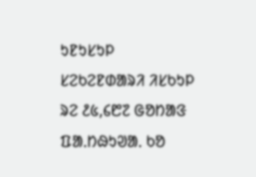ᱩᱱᱩᱥᱩᱞ ᱥᱮᱠᱮᱱᱰᱟᱨᱤ ᱤᱥᱠᱩᱞ ᱨᱮ ᱒᱕,᱔᱘᱗ ᱜᱚᱴᱟᱝ ᱯᱟᱹᱴᱷᱩᱣᱟᱹ ᱠᱚ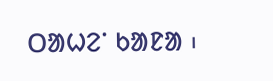ᱛᱟᱦᱮᱸ ᱠᱟᱱᱟ ᱾